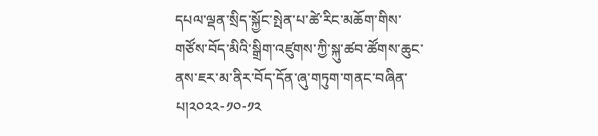དཔལ་ལྡན་སྲིད་སྐྱོང་སྤེན་པ་ཚེ་རིང་མཆོག་གིས་གཙོས་བོད་མིའི་སྒྲིག་འཛུགས་ཀྱི་སྐུ་ཚབ་ཚོགས་ཆུང་ནས་ཇར་མ་ནིར་བོད་དོན་ཞུ་གཏུག་གནང་བཞིན་པ།༢༠༢༢-༡༠-༡༢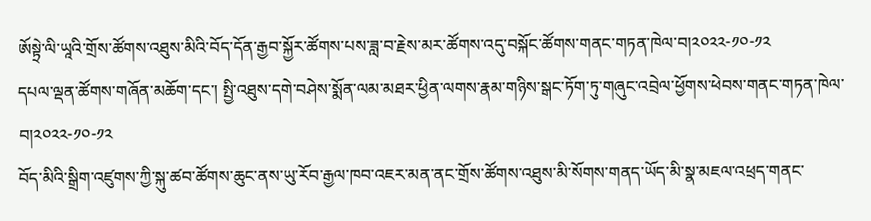ཨོསྟྲེ་ལི་ཡཱའི་གྲོས་ཚོགས་འཐུས་མིའི་བོད་དོན་རྒྱབ་སྐྱོར་ཚོགས་པས་ཟླ་བ་རྗེས་མར་ཚོགས་འདུ་བསྐོང་ཚོགས་གནང་གཏན་ཁེལ་བ།༢༠༢༢-༡༠-༡༢
དཔལ་ལྡན་ཚོགས་གཞོན་མཆོག་དང་། སྤྱི་འཐུས་དགེ་བཤེས་སྨོན་ལམ་མཐར་ཕྱིན་ལགས་རྣམ་གཉིས་སྒང་ཏོག་ཏུ་གཞུང་འབྲེལ་ཕྱོགས་ཕེབས་གནང་གཏན་ཁེལ་བ།༢༠༢༢-༡༠-༡༢
བོད་མིའི་སྒྲིག་འཛུགས་ཀྱི་སྐུ་ཚབ་ཚོགས་ཆུང་ནས་ཡུ་རོབ་རྒྱལ་ཁབ་འཇར་མན་ནང་གྲོས་ཚོགས་འཐུས་མི་སོགས་གནད་ཡོད་མི་སྣ་མཇལ་འཕྲད་གནང་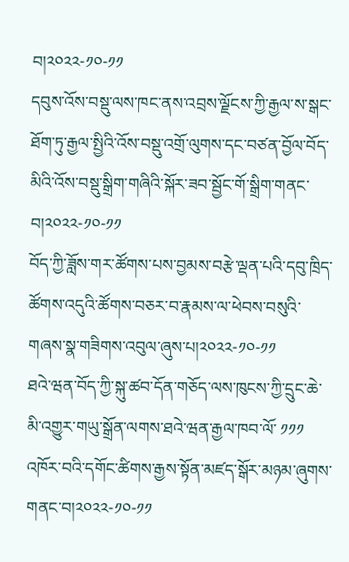བ།༢༠༢༢-༡༠-༡༡
དབུས་འོས་བསྡུ་ལས་ཁང་ནས་འབྲས་ལྗོངས་ཀྱི་རྒྱལ་ས་སྒང་ཐོག་ཏུ་རྒྱལ་སྤྱིའི་འོས་བསྡུ་འགྲོ་ལུགས་དང་བཙན་བྱོལ་བོད་མིའི་འོས་བསྡུ་སྒྲིག་གཞིའི་སྐོར་ཟབ་སྦྱོང་གོ་སྒྲིག་གནང་བ།༢༠༢༢-༡༠-༡༡
བོད་ཀྱི་ཟློས་གར་ཚོགས་པས་བྱམས་བརྩེ་ལྡན་པའི་དབུ་ཁྲིད་ཚོགས་འདུའི་ཚོགས་བཅར་བ་རྣམས་ལ་ཕེབས་བསུའི་གཞས་སྣ་གཟིགས་འབུལ་ཞུས་པ།༢༠༢༢-༡༠-༡༡
ཐའེ་ཝན་བོད་ཀྱི་སྐུ་ཚབ་དོན་གཅོད་ལས་ཁུངས་ཀྱི་དྲུང་ཆེ་མི་འགྱུར་གཡུ་སྒྲོན་ལགས་ཐའེ་ཝན་རྒྱལ་ཁབ་ལོ་ ༡༡༡ འཁོར་བའི་དགོང་ཚིགས་རྒྱས་སྟོན་མཛད་སྒོར་མཉམ་ཞུགས་གནང་བ།༢༠༢༢-༡༠-༡༡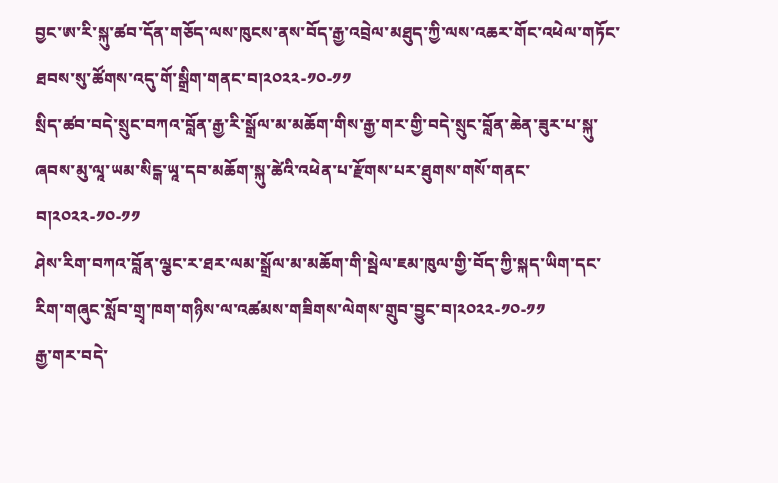བྱང་ཨ་རི་སྐུ་ཚབ་དོན་གཅོད་ལས་ཁུངས་ནས་བོད་རྒྱ་འབྲེལ་མཐུད་ཀྱི་ལས་འཆར་གོང་འཕེལ་གཏོང་ཐབས་སུ་ཚོགས་འདུ་གོ་སྒྲིག་གནང་བ།༢༠༢༢-༡༠-༡༡
སྲིད་ཚབ་བདེ་སྲུང་བཀའ་བློན་རྒྱ་རི་སྒྲོལ་མ་མཆོག་གིས་རྒྱ་གར་གྱི་བདེ་སྲུང་བློན་ཆེན་ཟུར་པ་སྐུ་ཞབས་མུ་ལཱ་ཡམ་སིངྒ་ཡཱ་དབ་མཆོག་སྐུ་ཚེའི་འཕེན་པ་རྫོགས་པར་ཐུགས་གསོ་གནང་བ།༢༠༢༢-༡༠-༡༡
ཤེས་རིག་བཀའ་བློན་ལྕང་ར་ཐར་ལམ་སྒྲོལ་མ་མཆོག་གི་སྦེལ་ཇམ་ཁུལ་གྱི་བོད་ཀྱི་སྐད་ཡིག་དང་རིག་གཞུང་སློབ་གྲྭ་ཁག་གཉིས་ལ་འཚམས་གཟིགས་ལེགས་གྲུབ་བྱུང་བ།༢༠༢༢-༡༠-༡༡
རྒྱ་གར་བདེ་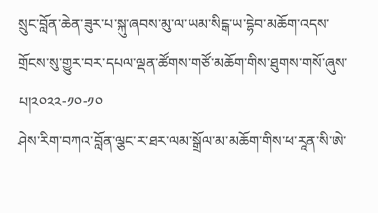སྲུང་བློན་ཆེན་ཟུར་པ་སྐུ་ཞབས་མུ་ལ་ཡམ་སིངྒ་ཡ་དྷེབ་མཆོག་འདས་གྲོངས་སུ་གྱུར་བར་དཔལ་ལྡན་ཚོགས་གཙོ་མཆོག་གིས་ཐུགས་གསོ་ཞུས་པ།༢༠༢༢-༡༠-༡༠
ཤེས་རིག་བཀའ་བློན་ལྕང་ར་ཐར་ལམ་སྒྲོལ་མ་མཆོག་གིས་ཕ་རཱན་སི་ཨེ་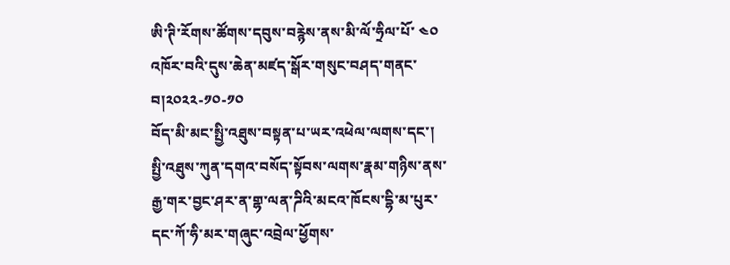ཨི་ཊི་རོགས་ཚོགས་དབུས་བརྙེས་ནས་མི་ལོ་ཧྲིལ་པོ་ ༤༠ འཁོར་བའི་དུས་ཆེན་མཛད་སྒོར་གསུང་བཤད་གནང་བ།༢༠༢༢-༡༠-༡༠
བོད་མི་མང་སྤྱི་འཐུས་བསྟན་པ་ཡར་འཕེལ་ལགས་དང་། སྤྱི་འཐུས་ཀུན་དགའ་བསོད་སྟོབས་ལགས་རྣམ་གཉིས་ནས་རྒྱ་གར་བྱང་ཤར་ན་གྷ་ལན་ཌིའི་མངའ་ཁོངས་དྷི་མ་པུར་དང་ཀོ་ཧི་མར་གཞུང་འབྲེལ་ཕྱོགས་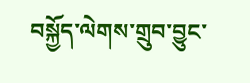བསྐྱོད་ལེགས་གྲུབ་བྱུང་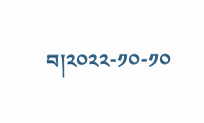བ།༢༠༢༢-༡༠-༡༠